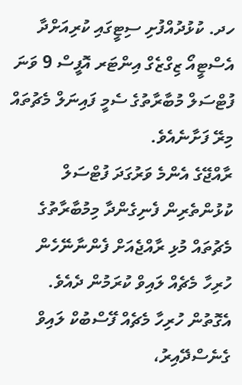ހދ. ކުޅުދުއްފުށި ސިޓީގައި ކުރިއަށްދާ އެސްޓީއޯ ޒިގްޒެގް އިންޓަރ އޮފީސް 9 ވަނަ ފުޓްސަލް މުބާރާތުގެ ސެމީ ފައިނަލް މެޗުތައް މިރޭ ފަށާނެއެވެ.
ރާއްޖޭގެ އެންމެ ވަރުގަދަ ފުޓްސަލް ކުޅުންތެރިން ފެނިގެންދާ މިމުބާރާތުގެ މެޗުތައް މުޅި ރާއްޖެއަށް ފެންނާނޭހެން ހުރިހާ މެޗެއް ލައިވް ކުރަމުން ދެއެވެ. އެގޮތުން ހުރިހާ މެޗެއް ފޭސްބުކް ލައިވް ގެނެސްދޭއިރު،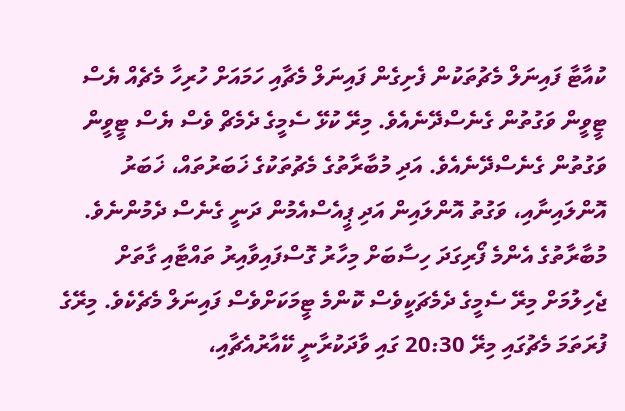ކުއާޓާ ފައިނަލް މެޗުތަކުން ފެށިގެން ފައިނަލް މެޗާއި ހަމައަށް ހުރިހާ މެޗެއް ޔެސް ޓީވީން ވަގުތުން ގެނެސްދޭނެއެވެ. މިރޭ ކުޅޭ ސެމީގެ ދެމެޗް ވެސް ޔެސް ޓީވީން ވަގުތުން ގެނެސްދޭނެއެވެ. އަދި މުބާރާތުގެ މެޗުތަކުގެ ޚަބަރުތައް، ޚަބަރު އޮންލައިނާއި، ވަގުތު އޮންލައިން އަދި ޕީއެސްއެމުން ދަނީ ގެނެސް ދެމުންނެވެ.
މުބާރާތުގެ އެންމެ ފޯރިގަދަ ހިސާބަށް މިހާރު ގޮސްފައިވާއިރު ތައްޓާއި ގާތަށް ޖެހިލުމަށް މިރޭ ސެމީގެ ދެމެޗަކީވެސް ކޮންމެ ޓީމަކަށްވެސް ފައިނަލް މެޗެކެވެ. މިރޭގެ ފުރަތަމަ މެޗުގައި މިރޭ 20:30 ގައި ވާދަކުރާނީ ކޭއާރުއެޗާއި،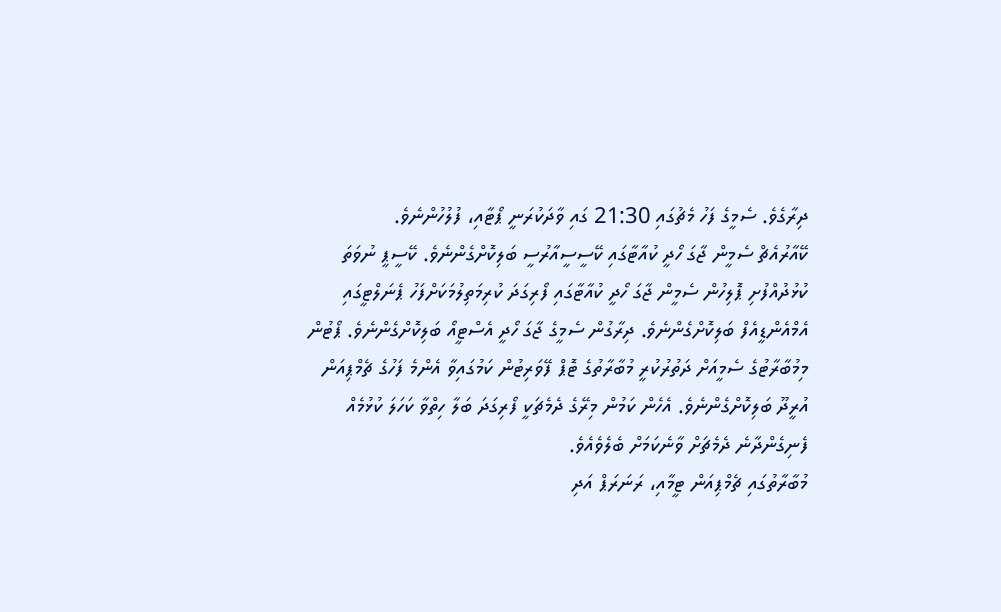ދިރާގެވެ. ސެމީގެ ފަހު މެޗުގައި 21:30 ގައި ވާދަކުރަނީ ޕޯޓާއި، ފުލުހުންނެވެ.
ކޭއާރުއެޗް ސެމީން ޖާގަ ހޯދީ ކުއާޓާގައި ކޭސީސީއާރުސީ ބަލިކޮށްގެންނެވެ. ކޭސީޕީ ނުވަތަ ކުޅުދުއްފުށި ޕޮލިހުން ސެމީން ޖާގަ ހޯދީ ކުއާޓާގައި ފޯރިގަދަ ކުރިމަތިލުމަކަށްފަހު ޕެނަލްޓީގައި އެމްއެންޑީއެފް ބަލިކޮށްގެންނެވެ. ދިރާގުން ސެމީގެ ޖާގަ ހޯދީ އެސްޓީއޯ ބަލިކޮށްގެންނެވެ. ޕޯޓުން މިމުބާރާޓުގެ ސެމީއަށް ދަތުރުކުރީ މުބާރާތުގެ ޓޮޕް ފޭވަރިޓުން ކަމުގައިވާ އެންމެ ފަހުގެ ޗެމްޕިއަން އުރީދޫ ބަލިކޮށްގެންނެވެ. އެހެން ކަމުން މިރޭގެ ދެމެޗަކީ ފޯރިގަދަ ބަލާ ހިތްވާ ކަހަލަ ކުޅުމެއް ފެނިގެންދާނެ ދެމެޗަށް ވާނެކަމަށް ބެލެވެއެވެ.
މުބާރާތުގައި ޗެމްޕިއަން ޓީމާއި، ރަނަރަޕް އަދި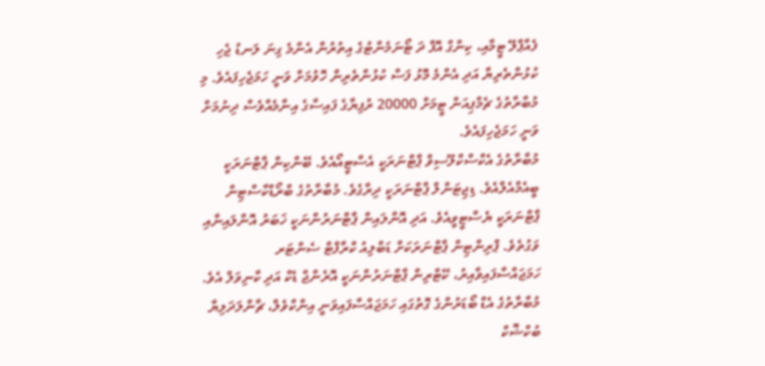ފެއާޕްލޭ ޓީމާއި، ކިންގް އޮފް ދަ ޓޯނަމެންޓުގެ އިތުރުން އެންމެ ގިނަ ލަނޑު ޖެހި ކުޅުންތެރިޔާ އަދި އެންމެ މޮޅު ފަސް ކުޅުންތެރިން ހޮވުމަށް ވަނީ ހަމަޖެހިފައެވެ. މި މުބާރާތުގެ ޗެމްޕިއަން ޓީމަށް 20000 ރުފިޔާގެ ފައިސާގެ އިނާމެއްވެސް ދިނުމަށް ވަނީ ހަމަޖެހިފައެވެ.
މުބާރާތުގެ އެކްސްކްލޫސިވް ޕާޓްނަރަކީ އެސްޓީއޯއެވެ. ބޭންކިން ޕާޓްނަރަކީ ބީއެމްއެލްއެވެ. ޑިޖިޓަންލް ޕާޓްނަރަކީ ދިރާގެވެ. މުބާރާތުގެ ބްރޯޑްކާސްޓިން ޕާޓްނަރަކީ ޔެސްޓީވީއެވެ. އަދި އޮންލައިން ޕާޓްނަރުންނަކީ ޚަބަރު އޮންލައިނާއި ވަގުތެވެ. ޕްރިންޓިން ޕާޓްނަރަކަށް ޑަބްލިއު ކްރާފްޓް ސެންޓަރ ހަމަޖައްސާފައިވާއިރު، ކޭޓްރިން ޕާޓްނަރުންނަކީ އޮރެންޖް ޑެކް އަދި ކާނިވަލް އެވެ. މުބާރާތުގެ އެޑް ބޯޑަރުންގެ ގޮތުގައި ހަމަޖައްސާފައިވަނީ އިންކްވެލް، ޗާންލަދަލިޔާ ބުކްޝޮކް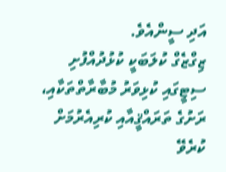އަދި ސީންއެވެ.
ޒިގްޒެގް ކުލަބަކީ ކުޅުދުއްފުށި ސިޓީގައި ކުޅިވަރު މުބާރާތްތަކާއި، ރަށުގެ ތަރައްޤީއާއި ކުރިއެރުމަށް ކުރެވޭ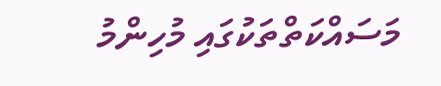މަސައްކަތްތަކުގައި މުހިންމު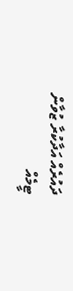ދައުރެއް އަދާކުރާ ޒުވާން ޓީމެއް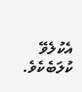އެކުލެވޭ ކުލަބެކެވެ.